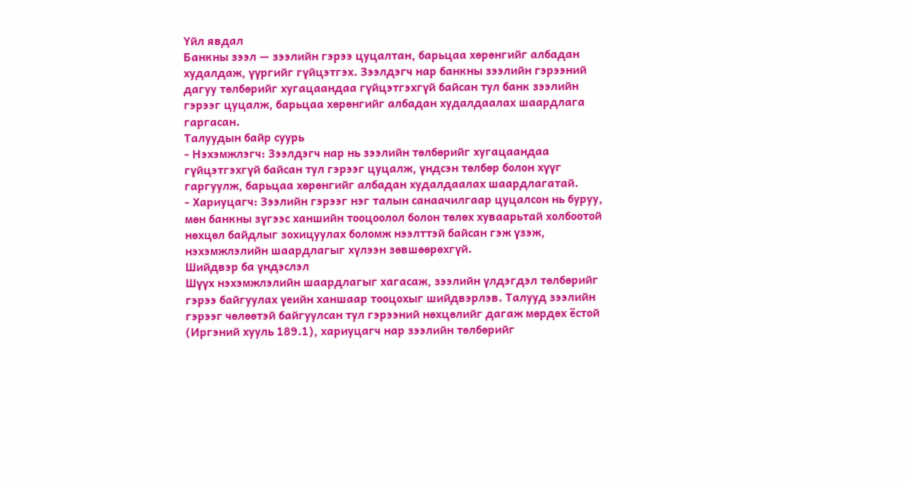Үйл явдал
Банкны зээл — зээлийн гэрээ цуцалтан, барьцаа хөрөнгийг албадан худалдаж, үүргийг гүйцэтгэх. Зээлдэгч нар банкны зээлийн гэрээний дагуу төлбөрийг хугацаандаа гүйцэтгэхгүй байсан тул банк зээлийн гэрээг цуцалж, барьцаа хөрөнгийг албадан худалдаалах шаардлага гаргасан.
Талуудын байр суурь
- Нэхэмжлэгч: Зээлдэгч нар нь зээлийн төлбөрийг хугацаандаа гүйцэтгэхгүй байсан тул гэрээг цуцалж, үндсэн төлбөр болон хүүг гаргуулж, барьцаа хөрөнгийг албадан худалдаалах шаардлагатай.
- Хариуцагч: Зээлийн гэрээг нэг талын санаачилгаар цуцалсон нь буруу, мөн банкны зүгээс ханшийн тооцоолол болон төлөх хуваарьтай холбоотой нөхцөл байдлыг зохицуулах боломж нээлттэй байсан гэж үзэж, нэхэмжлэлийн шаардлагыг хүлээн зөвшөөрөхгүй.
Шийдвэр ба үндэслэл
Шүүх нэхэмжлэлийн шаардлагыг хагасаж, зээлийн үлдэгдэл төлбөрийг гэрээ байгуулах үеийн ханшаар тооцохыг шийдвэрлэв. Талууд зээлийн гэрээг чөлөөтэй байгуулсан тул гэрээний нөхцөлийг дагаж мөрдөх ёстой (Иргэний хууль 189.1), хариуцагч нар зээлийн төлбөрийг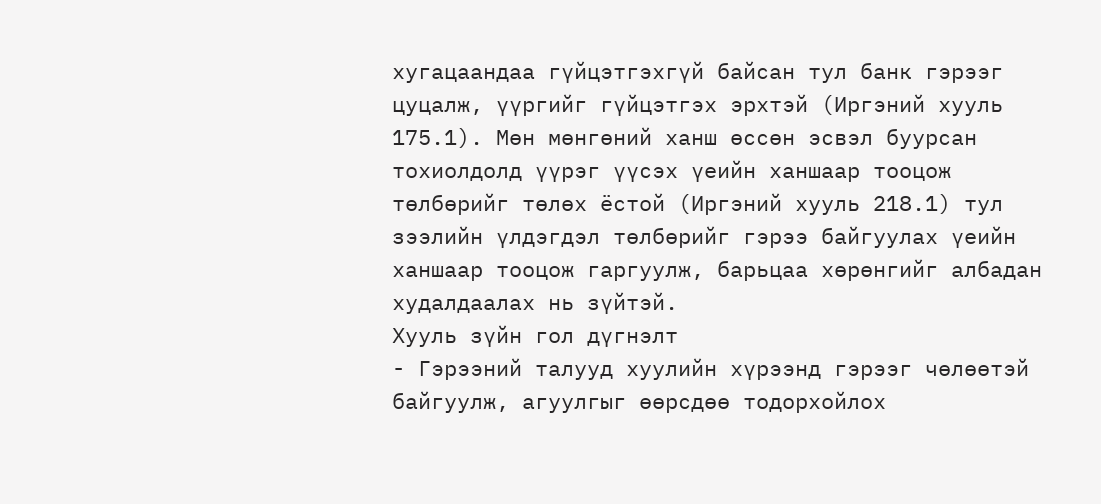хугацаандаа гүйцэтгэхгүй байсан тул банк гэрээг цуцалж, үүргийг гүйцэтгэх эрхтэй (Иргэний хууль 175.1). Мөн мөнгөний ханш өссөн эсвэл буурсан тохиолдолд үүрэг үүсэх үеийн ханшаар тооцож төлбөрийг төлөх ёстой (Иргэний хууль 218.1) тул зээлийн үлдэгдэл төлбөрийг гэрээ байгуулах үеийн ханшаар тооцож гаргуулж, барьцаа хөрөнгийг албадан худалдаалах нь зүйтэй.
Хууль зүйн гол дүгнэлт
- Гэрээний талууд хуулийн хүрээнд гэрээг чөлөөтэй байгуулж, агуулгыг өөрсдөө тодорхойлох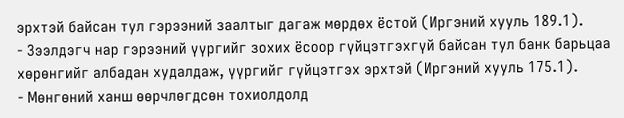эрхтэй байсан тул гэрээний заалтыг дагаж мөрдөх ёстой (Иргэний хууль 189.1).
- Зээлдэгч нар гэрээний үүргийг зохих ёсоор гүйцэтгэхгүй байсан тул банк барьцаа хөрөнгийг албадан худалдаж, үүргийг гүйцэтгэх эрхтэй (Иргэний хууль 175.1).
- Мөнгөний ханш өөрчлөгдсөн тохиолдолд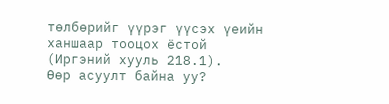төлбөрийг үүрэг үүсэх үеийн ханшаар тооцох ёстой (Иргэний хууль 218.1).
Өөр асуулт байна уу?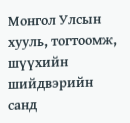Монгол Улсын хууль, тогтоомж, шүүхийн шийдвэрийн санд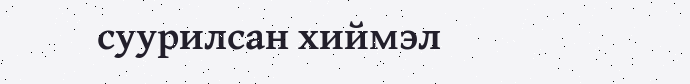суурилсан хиймэл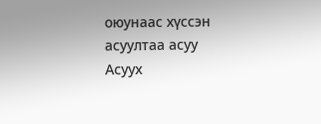оюунаас хүссэн асуултаа асуу
Асуух